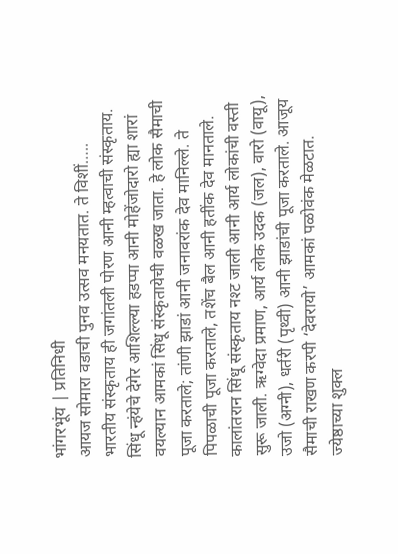भांगरभूंय | प्रतिनिधी
आयज सोमारा वडाची पुनव उत्सव मनयतात. ते विशीं…..
भारतीय संस्कृताय ही जगांतली पोरण आनी म्हत्वाची संस्कृताय. सिंधू न्हंयेचे देगेर आशिल्ल्या हडप्पा आनी मोहेंजोदारो ह्या शारां वयल्यान आमकां सिंधू संस्कृतायेची वळख जाता. हे लोक सैमाची पूजा करताले; तांणी झाडां आनी जनावरांक देव मानिल्ले. ते पिपळाची पूजा करताले, तशेंच बैल आनी हतींक देव मानताले.
कालांतरान सिंधू संस्कृताय नश्ट जाली आनी आर्य लोकांची वस्ती सुरू जाली. ऋग्वेदा प्रमाण, आर्य लोक उदक (जल), वारो (वायू), उजो (अग्नी), धर्तरी (पृथ्वी) आनी झाडांची पूजा करताले. आजूय सैमाची राखण करपी ‘देवरायो’ आमकां पळोवंक मेळटात.
ज्येष्ठाच्या शुक्ल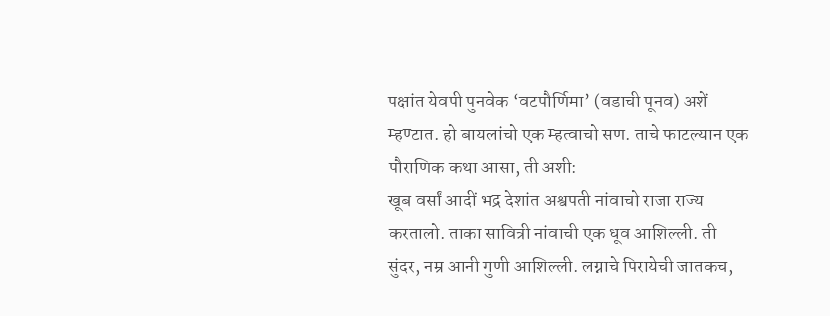पक्षांत येवपी पुनवेक ‘वटपौर्णिमा’ (वडाची पूनव) अशें म्हण्टात. हो बायलांचो एक म्हत्वाचो सण. ताचे फाटल्यान एक पौराणिक कथा आसा, ती अशी:
खूब वर्सां आदीं भद्र देशांत अश्वपती नांवाचो राजा राज्य करतालो. ताका सावित्री नांवाची एक धूव आशिल्ली. ती सुंदर, नम्र आनी गुणी आशिल्ली. लग्नाचे पिरायेची जातकच,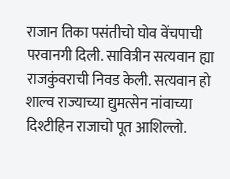राजान तिका पसंतीचो घोव वेंचपाची परवानगी दिली. सावित्रीन सत्यवान ह्या राजकुंवराची निवड केली. सत्यवान हो शाल्व राज्याच्या द्युमत्सेन नांवाच्या दिश्टीहिन राजाचो पूत आशिल्लो.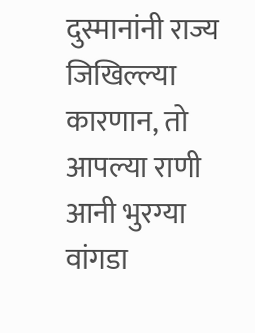दुस्मानांनी राज्य जिखिल्ल्या कारणान, तो आपल्या राणी आनी भुरग्या वांगडा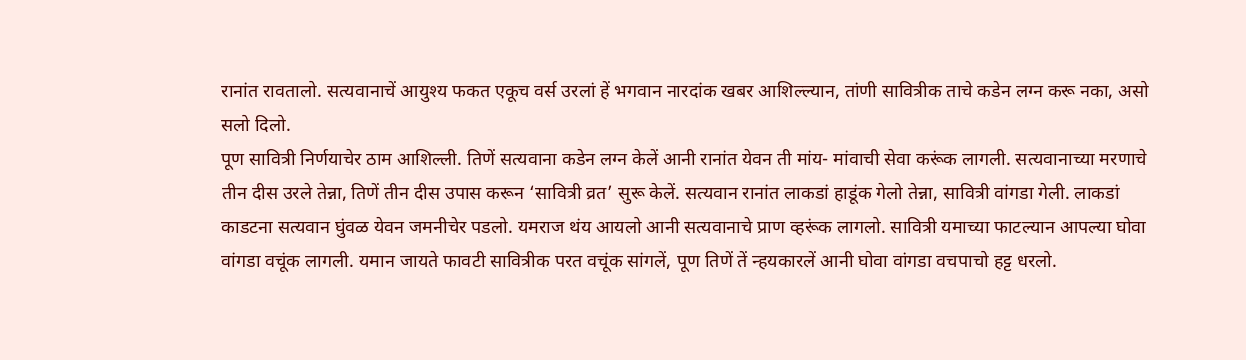रानांत रावतालो. सत्यवानाचें आयुश्य फकत एकूच वर्स उरलां हें भगवान नारदांक खबर आशिल्ल्यान, तांणी सावित्रीक ताचे कडेन लग्न करू नका, असो सलो दिलो.
पूण सावित्री निर्णयाचेर ठाम आशिल्ली. तिणें सत्यवाना कडेन लग्न केलें आनी रानांत येवन ती मांय- मांवाची सेवा करूंक लागली. सत्यवानाच्या मरणाचे तीन दीस उरले तेन्ना, तिणें तीन दीस उपास करून ‘सावित्री व्रत’ सुरू केलें. सत्यवान रानांत लाकडां हाडूंक गेलो तेन्ना, सावित्री वांगडा गेली. लाकडां काडटना सत्यवान घुंवळ येवन जमनीचेर पडलो. यमराज थंय आयलो आनी सत्यवानाचे प्राण व्हरूंक लागलो. सावित्री यमाच्या फाटल्यान आपल्या घोवा वांगडा वचूंक लागली. यमान जायते फावटी सावित्रीक परत वचूंक सांगलें, पूण तिणें तें न्हयकारलें आनी घोवा वांगडा वचपाचो हट्ट धरलो.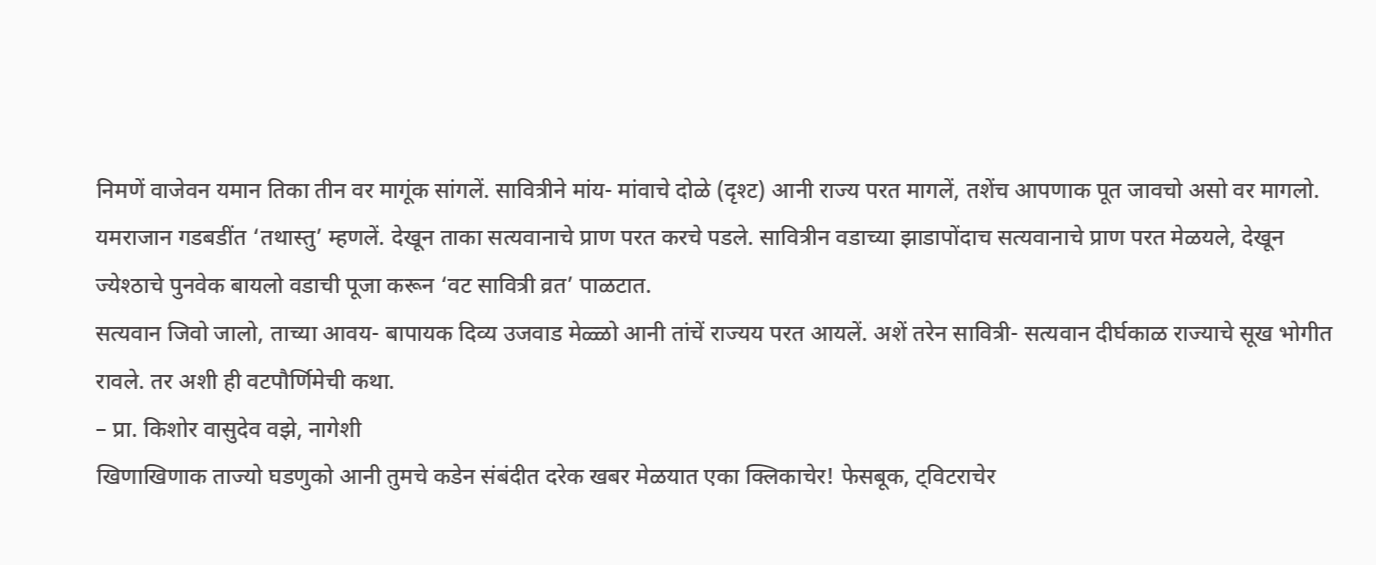निमणें वाजेवन यमान तिका तीन वर मागूंक सांगलें. सावित्रीने मांय- मांवाचे दोळे (दृश्ट) आनी राज्य परत मागलें, तशेंच आपणाक पूत जावचो असो वर मागलो. यमराजान गडबडींत ‘तथास्तु’ म्हणलें. देखून ताका सत्यवानाचे प्राण परत करचे पडले. सावित्रीन वडाच्या झाडापोंदाच सत्यवानाचे प्राण परत मेळयले, देखून ज्येश्ठाचे पुनवेक बायलो वडाची पूजा करून ‘वट सावित्री व्रत’ पाळटात.
सत्यवान जिवो जालो, ताच्या आवय- बापायक दिव्य उजवाड मेळ्ळो आनी तांचें राज्यय परत आयलें. अशें तरेन सावित्री- सत्यवान दीर्घकाळ राज्याचे सूख भोगीत रावले. तर अशी ही वटपौर्णिमेची कथा.
– प्रा. किशोर वासुदेव वझे, नागेशी
खिणाखिणाक ताज्यो घडणुको आनी तुमचे कडेन संबंदीत दरेक खबर मेळयात एका क्लिकाचेर! फेसबूक, ट्विटराचेर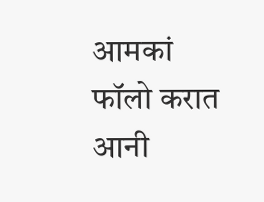आमकां फॉलो करात आनी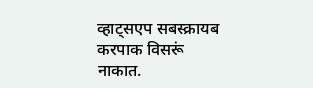व्हाट्सएप सबस्क्रायब करपाक विसरूं नाकात.